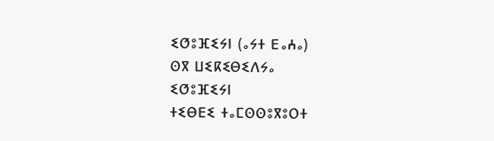ⵉⵚⵓⴼⵉⵢⵏ (ⴰⵢⵜ ⴹⴰⵄⴰ)
ⵙⴳ ⵡⵉⴽⵉⴱⵉⴷⵢⴰ
ⵉⵚⵓⴼⵉⵢⵏ
ⵜⵉⴱⴹⵉ ⵜⴰⵎⵙⵙⵓⴳⵓⵔⵜ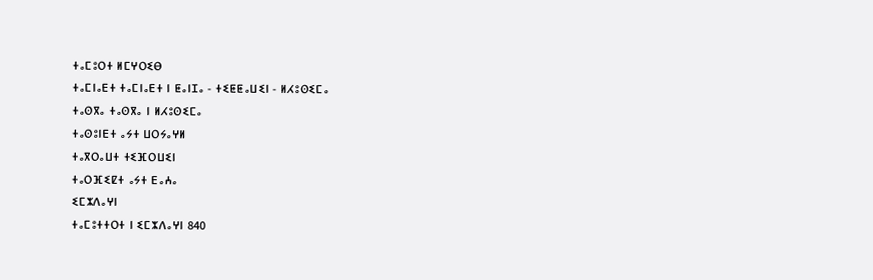ⵜⴰⵎⵓⵔⵜ ⵍⵎⵖⵔⵉⴱ
ⵜⴰⵎⵏⴰⴹⵜ ⵜⴰⵎⵏⴰⴹⵜ ⵏ ⵟⴰⵏⵊⴰ - ⵜⵉⵟⵟⴰⵡⵉⵏ - ⵍⵃⵓⵙⵉⵎⴰ
ⵜⴰⵙⴳⴰ ⵜⴰⵙⴳⴰ ⵏ ⵍⵃⵓⵙⵉⵎⴰ
ⵜⴰⵙⵓⵏⴹⵜ ⴰⵢⵜ ⵡⵔⵢⴰⵖⵍ
ⵜⴰⴳⵔⴰⵡⵜ ⵜⵉⴼⵔⵡⵉⵏ
ⵜⴰⵔⴼⵉⵇⵜ ⴰⵢⵜ ⴹⴰⵄⴰ
ⵉⵎⵣⴷⴰⵖⵏ
ⵜⴰⵎⵓⵜⵜⵔⵜ ⵏ ⵉⵎⵣⴷⴰⵖⵏ 840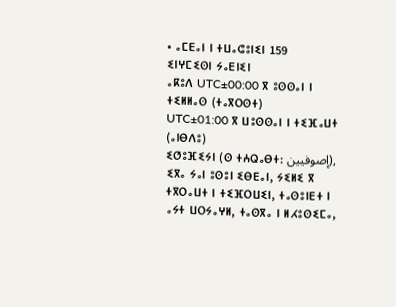• ⴰⵎⴹⴰⵏ ⵏ ⵜⵡⴰⵛⵓⵏⵉⵏ 159
ⵉⵏⵖⵎⵉⵙⵏ ⵢⴰⴹⵏⵉⵏ
ⴰⴽⵓⴷ UTC±00:00 ⴳ ⵓⵙⵙⴰⵏ ⵏ ⵜⵉⵍⵍⴰⵙ (ⵜⴰⴳⵔⵙⵜ)
UTC±01:00 ⴳ ⵡⵓⵙⵙⴰⵏ ⵏ ⵜⵉⴼⴰⵡⵜ (ⴰⵏⴱⴷⵓ)
ⵉⵚⵓⴼⵉⵢⵏ (ⵙ ⵜⵄⵕⴰⴱⵜ: إصوفيين), ⵉⴳⴰ ⵢⴰⵏ ⵓⵙⵓⵏ ⵉⴱⴹⴰⵏ, ⵢⵉⵍⵉ ⴳ ⵜⴳⵔⴰⵡⵜ ⵏ ⵜⵉⴼⵔⵡⵉⵏ, ⵜⴰⵙⵓⵏⴹⵜ ⵏ ⴰⵢⵜ ⵡⵔⵢⴰⵖⵍ, ⵜⴰⵙⴳⴰ ⵏ ⵍⵃⵓⵙⵉⵎⴰ,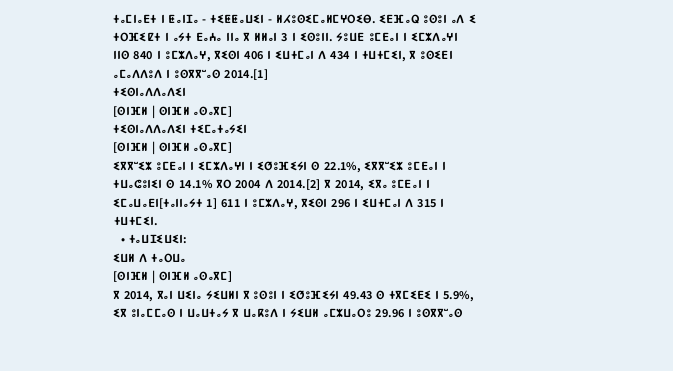ⵜⴰⵎⵏⴰⴹⵜ ⵏ ⵟⴰⵏⵊⴰ - ⵜⵉⵟⵟⴰⵡⵉⵏ - ⵍⵃⵓⵙⵉⵎⴰⵍⵎⵖⵔⵉⴱ. ⵉⴹⴼⴰⵕ ⵓⵙⵓⵏ ⴰⴷ ⵉ ⵜⵔⴼⵉⵇⵜ ⵏ ⴰⵢⵜ ⴹⴰⵄⴰ ⵏⵏⴰ ⴳ ⵍⵍⴰⵏ 3 ⵏ ⵉⵙⵓⵏⵏ. ⵢⵓⵡⴹ ⵓⵎⴹⴰⵏ ⵏ ⵉⵎⵣⴷⴰⵖⵏ ⵏⵏⵙ 840 ⵏ ⵓⵎⵣⴷⴰⵖ, ⴳⵉⵙⵏ 406 ⵏ ⵉⵡⵜⵎⴰⵏ ⴷ 434 ⵏ ⵜⵡⵜⵎⵉⵏ, ⴳ ⵓⵙⵉⴹⵏ ⴰⵎⴰⴷⴷⵓⴷ ⵏ ⵓⵙⴳⴳⵯⴰⵙ 2014.[1]
ⵜⵉⵙⵏⴰⴷⴷⴰⴷⵉⵏ
[ⵙⵏⴼⵍ | ⵙⵏⴼⵍ ⴰⵙⴰⴳⵎ]
ⵜⵉⵙⵏⴰⴷⴷⴰⴷⵉⵏ ⵜⵉⵎⴰⵜⴰⵢⵉⵏ
[ⵙⵏⴼⵍ | ⵙⵏⴼⵍ ⴰⵙⴰⴳⵎ]
ⵉⴳⴳⵯⵉⵣ ⵓⵎⴹⴰⵏ ⵏ ⵉⵎⵣⴷⴰⵖⵏ ⵏ ⵉⵚⵓⴼⵉⵢⵏ ⵙ 22.1%, ⵉⴳⴳⵯⵉⵣ ⵓⵎⴹⴰⵏ ⵏ ⵜⵡⴰⵛⵓⵏⵉⵏ ⵙ 14.1% ⴳⵔ 2004 ⴷ 2014.[2] ⴳ 2014, ⵉⴳⴰ ⵓⵎⴹⴰⵏ ⵏ ⵉⵎⴰⵡⴰⴹⵏ[ⵜⴰⵏⵏⴰⵢⵜ 1] 611 ⵏ ⵓⵎⵣⴷⴰⵖ, ⴳⵉⵙⵏ 296 ⵏ ⵉⵡⵜⵎⴰⵏ ⴷ 315 ⵏ ⵜⵡⵜⵎⵉⵏ.
  • ⵜⴰⵡⵊⵉⵡⵉⵏ:
ⵉⵡⵍ ⴷ ⵜⴰⵔⵡⴰ
[ⵙⵏⴼⵍ | ⵙⵏⴼⵍ ⴰⵙⴰⴳⵎ]
ⴳ 2014, ⴳⴰⵏ ⵡⵉⵏⴰ ⵢⵉⵡⵍⵏ ⴳ ⵓⵙⵓⵏ ⵏ ⵉⵚⵓⴼⵉⵢⵏ 49.43 ⵙ ⵜⴳⵎⵉⴹⵉ ⵏ 5.9%, ⵉⴳ ⵓⵏⴰⵎⵎⴰⵙ ⵏ ⵡⴰⵡⵜⴰⵢ ⴳ ⵡⴰⴽⵓⴷ ⵏ ⵢⵉⵡⵍ ⴰⵎⵣⵡⴰⵔⵓ 29.96 ⵏ ⵓⵙⴳⴳⵯⴰⵙ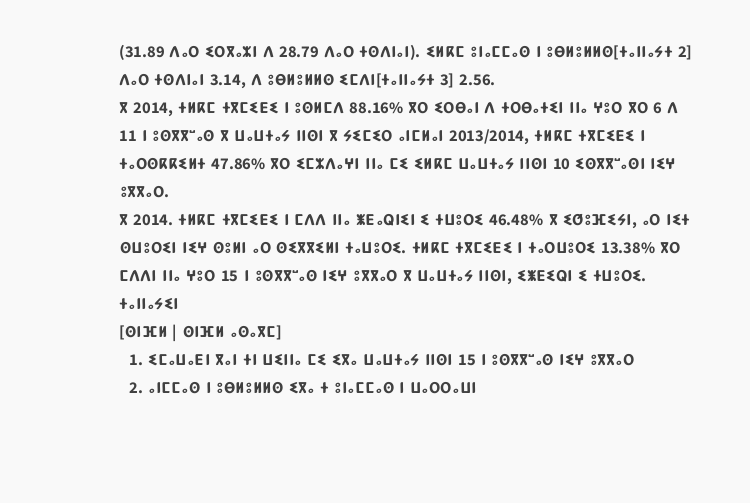(31.89 ⴷⴰⵔ ⵉⵔⴳⴰⵣⵏ ⴷ 28.79 ⴷⴰⵔ ⵜⵙⴷⵏⴰⵏ). ⵉⵍⴽⵎ ⵓⵏⴰⵎⵎⴰⵙ ⵏ ⵓⴱⵍⵓⵍⵍⵙ[ⵜⴰⵏⵏⴰⵢⵜ 2] ⴷⴰⵔ ⵜⵙⴷⵏⴰⵏ 3.14, ⴷ ⵓⴱⵍⵓⵍⵍⵙ ⵉⵎⴷⵏ[ⵜⴰⵏⵏⴰⵢⵜ 3] 2.56.
ⴳ 2014, ⵜⵍⴽⵎ ⵜⴳⵎⵉⴹⵉ ⵏ ⵓⵙⵍⵎⴷ 88.16% ⴳⵔ ⵉⵔⴱⴰⵏ ⴷ ⵜⵔⴱⴰⵜⵉⵏ ⵏⵏⴰ ⵖⵓⵔ ⴳⵔ 6 ⴷ 11 ⵏ ⵓⵙⴳⴳⵯⴰⵙ ⴳ ⵡⴰⵡⵜⴰⵢ ⵏⵏⵙⵏ ⴳ ⵢⵉⵎⵉⵔ ⴰⵏⵎⵍⴰⵏ 2013/2014, ⵜⵍⴽⵎ ⵜⴳⵎⵉⴹⵉ ⵏ ⵜⴰⵔⵙⴽⴽⵉⵍⵜ 47.86% ⴳⵔ ⵉⵎⵣⴷⴰⵖⵏ ⵏⵏⴰ ⵎⵉ ⵉⵍⴽⵎ ⵡⴰⵡⵜⴰⵢ ⵏⵏⵙⵏ 10 ⵉⵙⴳⴳⵯⴰⵙⵏ ⵏⵉⵖ ⵓⴳⴳⴰⵔ.
ⴳ 2014. ⵜⵍⴽⵎ ⵜⴳⵎⵉⴹⵉ ⵏ ⵎⴷⴷ ⵏⵏⴰ ⵥⴹⴰⵕⵏⵉⵏ ⵉ ⵜⵡⵓⵔⵉ 46.48% ⴳ ⵉⵚⵓⴼⵉⵢⵏ, ⴰⵔ ⵏⵉⵜ ⵙⵡⵓⵔⵉⵏ ⵏⵉⵖ ⵙⵓⵍⵏ ⴰⵔ ⵙⵉⴳⴳⵉⵍⵏ ⵜⴰⵡⵓⵔⵉ. ⵜⵍⴽⵎ ⵜⴳⵎⵉⴹⵉ ⵏ ⵜⴰⵔⵡⵓⵔⵉ 13.38% ⴳⵔ ⵎⴷⴷⵏ ⵏⵏⴰ ⵖⵓⵔ 15 ⵏ ⵓⵙⴳⴳⵯⴰⵙ ⵏⵉⵖ ⵓⴳⴳⴰⵔ ⴳ ⵡⴰⵡⵜⴰⵢ ⵏⵏⵙⵏ, ⵉⵥⴹⵉⵕⵏ ⵉ ⵜⵡⵓⵔⵉ.
ⵜⴰⵏⵏⴰⵢⵉⵏ
[ⵙⵏⴼⵍ | ⵙⵏⴼⵍ ⴰⵙⴰⴳⵎ]
  1. ⵉⵎⴰⵡⴰⴹⵏ ⴳⴰⵏ ⵜⵏ ⵡⵉⵏⵏⴰ ⵎⵉ ⵉⴳⴰ ⵡⴰⵡⵜⴰⵢ ⵏⵏⵙⵏ 15 ⵏ ⵓⵙⴳⴳⵯⴰⵙ ⵏⵉⵖ ⵓⴳⴳⴰⵔ
  2. ⴰⵏⵎⵎⴰⵙ ⵏ ⵓⴱⵍⵓⵍⵍⵙ ⵉⴳⴰ ⵜ ⵓⵏⴰⵎⵎⴰⵙ ⵏ ⵡⴰⵔⵔⴰⵡⵏ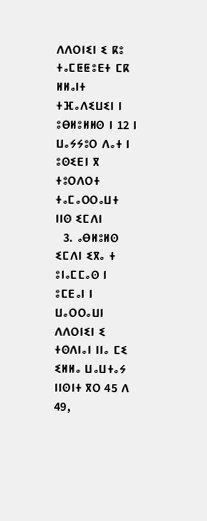ⴷⴷⵔⵏⵉⵏ ⵉ ⴽⵓ ⵜⴰⵎⵟⵟⵓⴹⵜ ⵎⴽ ⵍⵍⴰⵏⵜ ⵜⴼⴰⴷⵉⵡⵉⵏ ⵏ ⵓⴱⵍⵓⵍⵍⵙ ⵏ 12 ⵏ ⵡⴰⵢⵢⵓⵔ ⴷⴰⵜ ⵏ ⵓⵙⵉⴹⵏ ⴳ ⵜⵓⵔⴷⵔⵜ ⵜⴰⵎⴰⵔⵔⴰⵡⵜ ⵏⵏⵙ ⵉⵎⴷⵏ
  3. ⴰⴱⵍⵓⵍⵙ ⵉⵎⴷⵏ ⵉⴳⴰ ⵜ ⵓⵏⴰⵎⵎⴰⵙ ⵏ ⵓⵎⴹⴰⵏ ⵏ ⵡⴰⵔⵔⴰⵡⵏ ⴷⴷⵔⵏⵉⵏ ⵉ ⵜⵙⴷⵏⴰⵏ ⵏⵏⴰ ⵎⵉ ⵉⵍⵍⴰ ⵡⴰⵡⵜⴰⵢ ⵏⵏⵙⵏⵜ ⴳⵔ 45 ⴷ 49,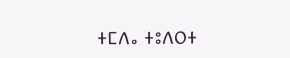ⵜⵎⴷⴰ ⵜⵓⴷⵔⵜ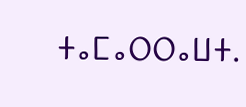ⵜⴰⵎⴰⵔⵔⴰⵡⵜ.